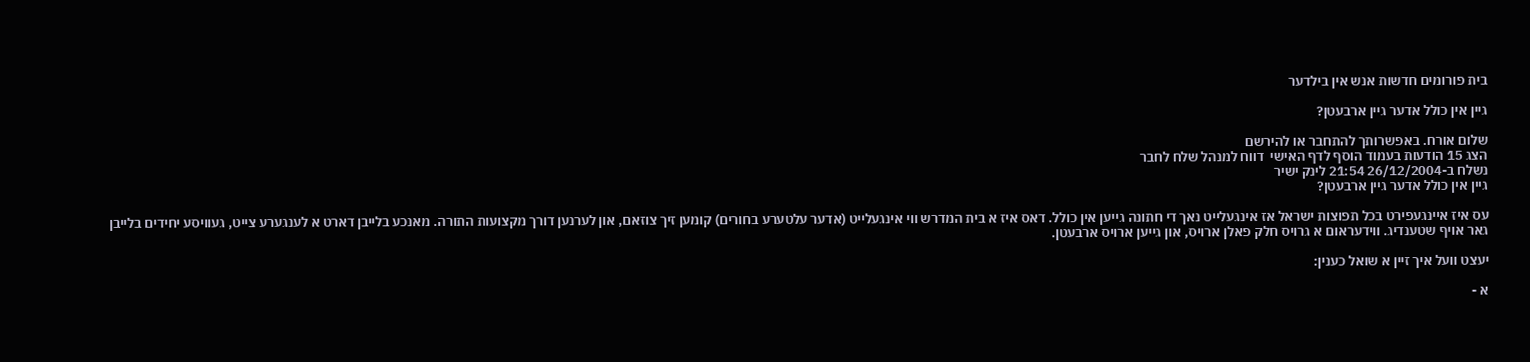בית פורומים חדשות אנש אין בילדער

גיין אין כולל אדער גיין ארבעטן?

שלום אורח. באפשרותך להתחבר או להירשם
הצג 15 הודעות בעמוד הוסף לדף האישי  דווח למנהל שלח לחבר
נשלח ב-26/12/2004 21:54 לינק ישיר
גיין אין כולל אדער גיין ארבעטן?

עס איז איינגעפירט בכל תפוצות ישראל אז אינגעלייט נאך די חתונה גייען אין כולל. דאס איז א בית המדרש ווי אינגעלייט (אדער עלטערע בחורים) קומען זיך צוזאם, און לערנען דורך מקצועות התורה. מאנכע בלייבן דארט א לענגערע צייט, געוויסע יחידים בלייבן גאר אויף שטענדיג. ווידעראום א גרויס חלק פאלן ארויס, און גייען ארויס ארבעטן.

יעצט וועל איך זיין א שואל כענין:

א -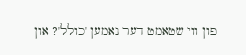פון ווי שטאמט דער נאמען 'כולל'? און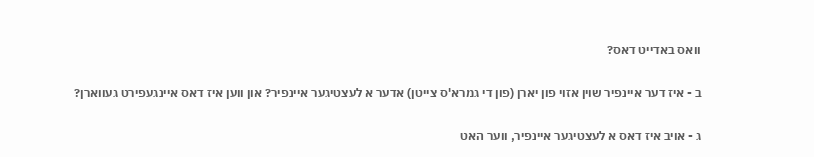וואס באדייט דאס?

ב - איז דער איינפיר שוין אזוי פון יארן (פון די גמרא'ס צייטן) אדער א לעצטיגער איינפיר? און ווען איז דאס איינגעפירט געווארן?

ג - אויב איז דאס א לעצטיגער איינפיר, ווער האט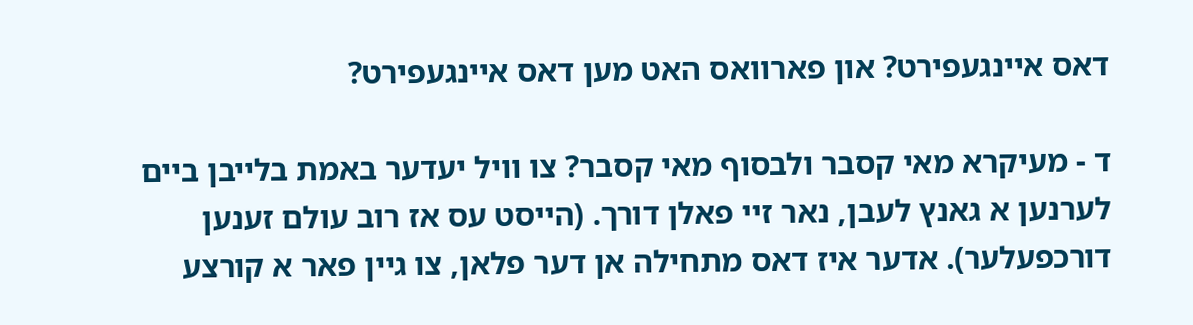דאס איינגעפירט? און פארוואס האט מען דאס איינגעפירט?

ד - מעיקרא מאי קסבר ולבסוף מאי קסבר? צו וויל יעדער באמת בלייבן ביים לערנען א גאנץ לעבן, נאר זיי פאלן דורך. (הייסט עס אז רוב עולם זענען דורכפעלער). אדער איז דאס מתחילה אן דער פלאן, צו גיין פאר א קורצע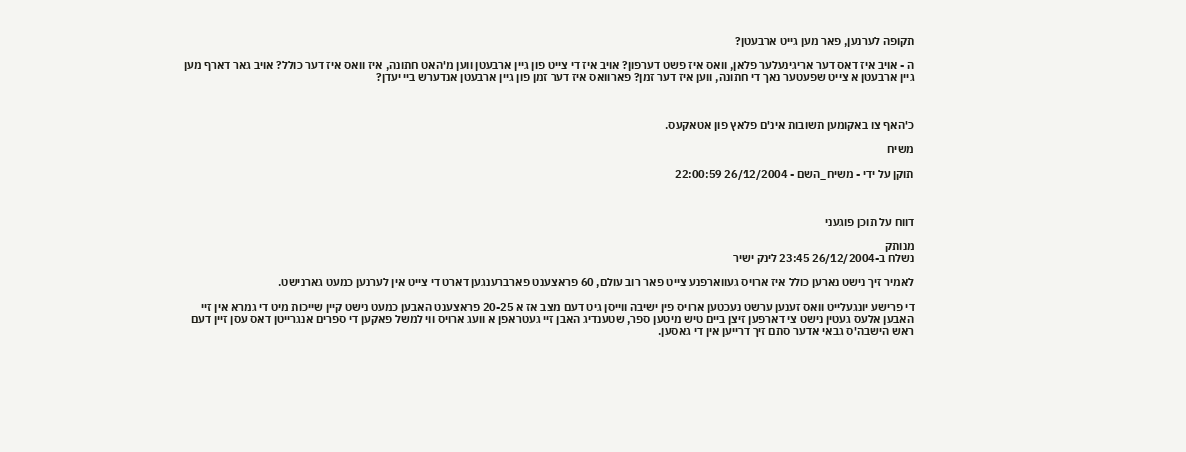תקופה לערנען, פאר מען גייט ארבעטן?

ה - אויב איז דאס דער אריגינעלער פלאן, וואס איז פשט דערפון? אויב איז די צייט פון גיין ארבעטן ווען מ'האט חתונה, איז וואס איז דער כולל? אויב גאר דארף מען גיין ארבעטן א צייט שפעטער נאך די חתונה, ווען איז דער זמן? פארוואס איז דער זמן פון גיין ארבעטן אנדערש ביי יעדן?



כ'האף צו באקומען תשובות אינ'ם פלאץ פון אטאקעס.

משיח

תוקן על ידי - משיח_השם - 26/12/2004 22:00:59



דווח על תוכן פוגעני

מנותק
נשלח ב-26/12/2004 23:45 לינק ישיר

לאמיר זיך נישט נארען כולל איז ארויס געווארפנע צייט פאר רוב עולם, 60 פראצענט פארברענגען דארט די צייט אין לערנען כמעט גארנישט.

די פרישע יונגעלייט וואס זענען ערשט נעכטען ארויס פין ישיבה ווייסן גיט דעם מצב אז א 20-25 פראצענט האבען כמעט נישט קיין שייכות מיט די גמרא אין זיי האבען אלעס געטין נישט צי דארפען זיצן ביים טיש מיטען ספר, שטענדיג האבן זיי געטראפן א וועג ארויס ווי למשל פאקען די ספרים אנגרייטן דאס עסן זיין דעם ראש הישבה'ס גבאי אדער סתם זיך דרייען אין די גאסען.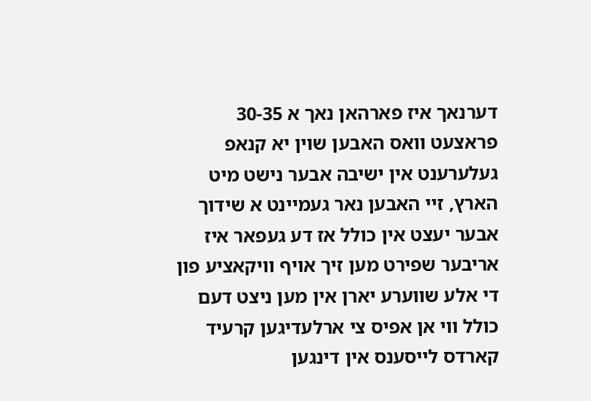דערנאך איז פארהאן נאך א 30-35 פראצעט וואס האבען שוין יא קנאפ געלערענט אין ישיבה אבער נישט מיט הארץ, זיי האבען נאר געמיינט א שידוך אבער יעצט אין כולל אז דע געפאר איז אריבער שפירט מען זיך אויף וויקאציע פון די אלע שווערע יארן אין מען ניצט דעם כולל ווי אן אפיס צי ארלעדיגען קרעיד קארדס לייסענס אין דינגען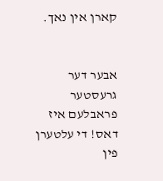קארן אין נאך.


אבער דער גרעסטער פראבלעם איז דאס! די עלטערן פין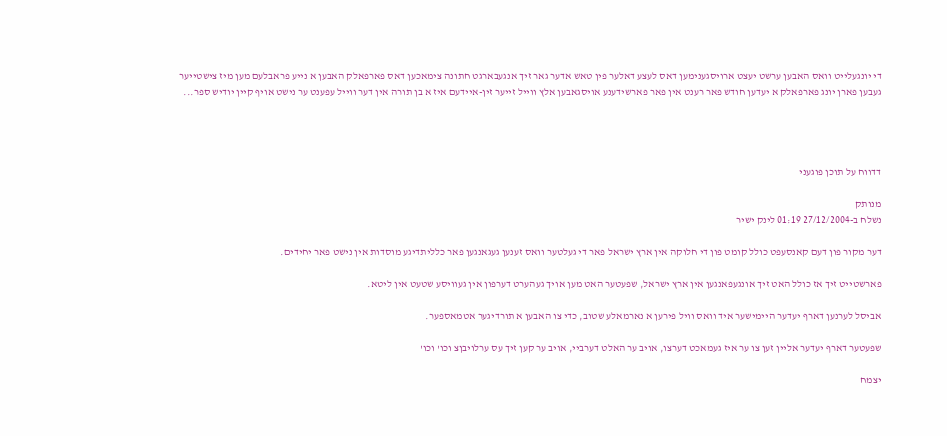די יונגעלייט וואס האבען ערשט יעצט ארויסגענימען דאס לעצע דאלער פין טאש אדער גאר זיך אנגעבארגט חתונה צימאכען דאס פארפאלק האבען א נייע פראבלעם מען מיז צישטייער געבען פארן יונג פארפאלק א יעדען חודש פאר רענט אין פאר פארשידענע אויסגאבען אלץ ווייל זייער זין-איידעם איז א בן תורה אין דער ווייל עפענט ער נישט אויף קיין יודיש ספר...




דדווח על תוכן פוגעני

מנותק
נשלח ב-27/12/2004 01:19 לינק ישיר

דער מקור פון דעם קאנסעפט כולל קומט פון די חלוקה אין ארץ ישראל פאר די געלטער וואס זענען געגאנגען פאר כלליתדיגע מוסדות אין נישט פאר יחידים.

פארשטייט זיך אז כולל האט זיך אונגעפאנגען אין ארץ ישראל, שפעטער האט מען אויך געהערט דערפון אין געוויסע שטעט אין ליטא.

אביסל לערנען דארף יעדער היימישער איד וואס וויל פירען א נארמאלע שטוב, כדי צו האבען א תורדיגער אטמאספער.

שפעטער דארף יעדער אליין זען צו ער איז געמאכט דערצו, אויב ער האלט דערביי, אויב ער קען זיך עס ערלויבןצ וכו' וכו'

יצמח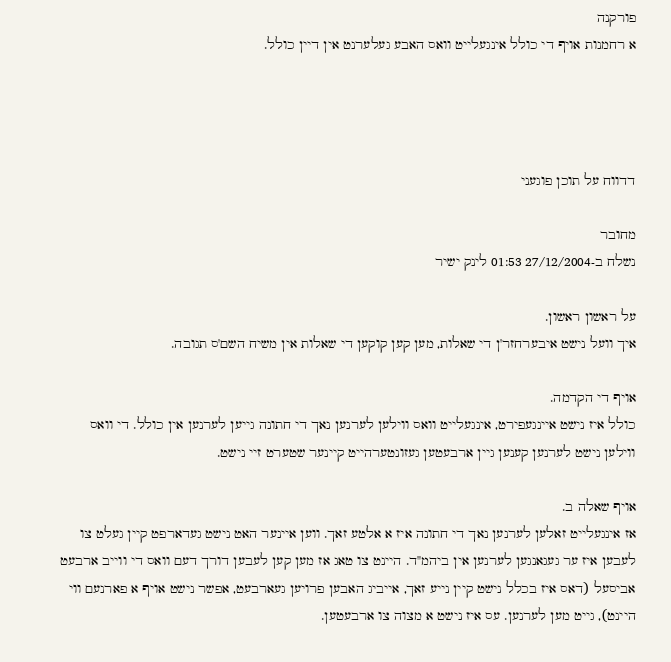פורקנה
א רחמנות אויף די כולל אינגעלייט וואס האבע געלערנט אין דיין כולל.




דדווח על תוכן פוגעני

מחובר
נשלח ב-27/12/2004 01:53 לינק ישיר

על ראשון ראשון.
איך וועל נישט איבערחזר'ן די שאלות, מען קען קוקען די שאלות אין משיח השם'ס תגובה.

אויף די הקדמה.
כולל איז נישט איינגעפירט, אינגעלייט וואס ווילען לערנען נאך די חתונה גייען לערנען אין כולל. די וואס ווילען נישט לערנען קענען גיין ארבעטען געזונטערהייט קיינער שטערט זיי נישט.

אויף שאלה ב.
אז אינגעלייט זאלען לערנען נאך די חתונה איז א אלטע זאך. ווען איינער האט נישט געדארפט קיין געלט צו לעבען איז ער געגאנגען לערנען אין ביהמ"ד. היינט צו טאג אז מען קען לעבען דורך דעם וואס די ווייב ארבעט אביסעל (דאס איז בכלל נישט קיין נייע זאך, אייביג האבען פרויען געארבעט, אפשר נישט אויף א פארנעם ווי היינט), גייט מען לערנען. עס איז נישט א מצוה צו ארבעטען.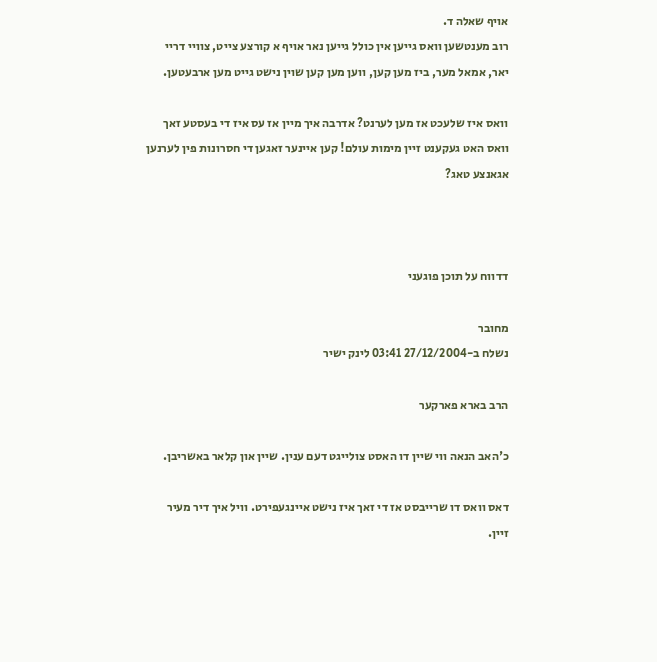אויף שאלה ד.
רוב מענטשען וואס גייען אין כולל גייען נאר אויף א קורצע צייט, צוויי דריי יאר, אמאל מער, ביז מען קען, ווען מען קען שוין נישט גייט מען ארבעטען.

וואס איז שלעכט אז מען לערנט? אדרבה איך מיין אז עס איז די בעסטע זאך וואס האט געקענט זיין מימות עולם! קען איינער זאגען די חסרונות פין לערנען אגאנצע טאג?



דדווח על תוכן פוגעני

מחובר
נשלח ב-27/12/2004 03:41 לינק ישיר

הרב בארא פארקער

כ'האב הנאה ווי שיין דו האסט צולייגט דעם ענין. שיין און קלאר באשריבן.

דאס וואס דו שרייבסט אז די זאך איז נישט איינגעפירט. וויל איך דיר מעיר זיין.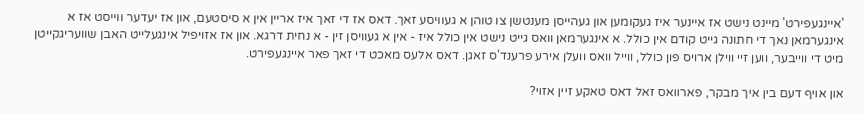'איינגעפירט' מיינט נישט אז איינער איז געקומען און געהייסן מענטשן צו טוהן א געוויסע זאך. דאס אז די זאך איז אריין אין א סיסטעם, און אז יעדער ווייסט אז א אינגערמאן נאך די חתונה גייט קודם אין כולל. א אינגערמאן וואס גייט נישט אין כולל איז - אין א געוויסן זין - א נחית דרגא. און אז אזויפיל אינגעלייט האבן שוועריגקייטן מיט די ווייבער, ווען זיי ווילן ארויס פון כולל, ווייל וואס וועלן אירע פרענד'ס זאגן. דאס אלעס מאכט די זאך פאר איינגעפירט.

און אויף דעם בין איך מבקר, פארוואס זאל דאס טאקע זיין אזוי?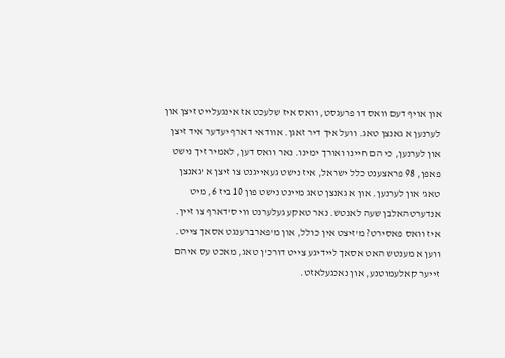און אויף דעם וואס דו פרעגסט, וואס איז שלעכט אז אינגעלייט זיצן און לערנען א גאנצן טאג. וועל איך דיר זאגן. אוודאי דארף יעדער איד זיצן און לערנען, כי הם חיינו ואורך ימינו. נאר וואס דען, לאמיר זיך נישט פאפן, 98 פראצענט כלל ישראל, איז נישט געאייגנט צו זיצן א 'גאנצן טאג' און לערנען. און א גאנצן טאג מיינט נישט פון 10 ביז 6, מיט אנדערטהאלבן שעה לאנטש. נאר טאקע געלערנט ווי ס'דארף צו זיין. איז וואס פאסירט? מ'זיצט אין כולל, און מ'פארברענגט אסאך צייט. ווען א מענטש האט אסאך ליידיגע צייט דורכ'ן טאג, מאכט עס איהם זייער קאלעמוטנע, און נאכגעלאזט.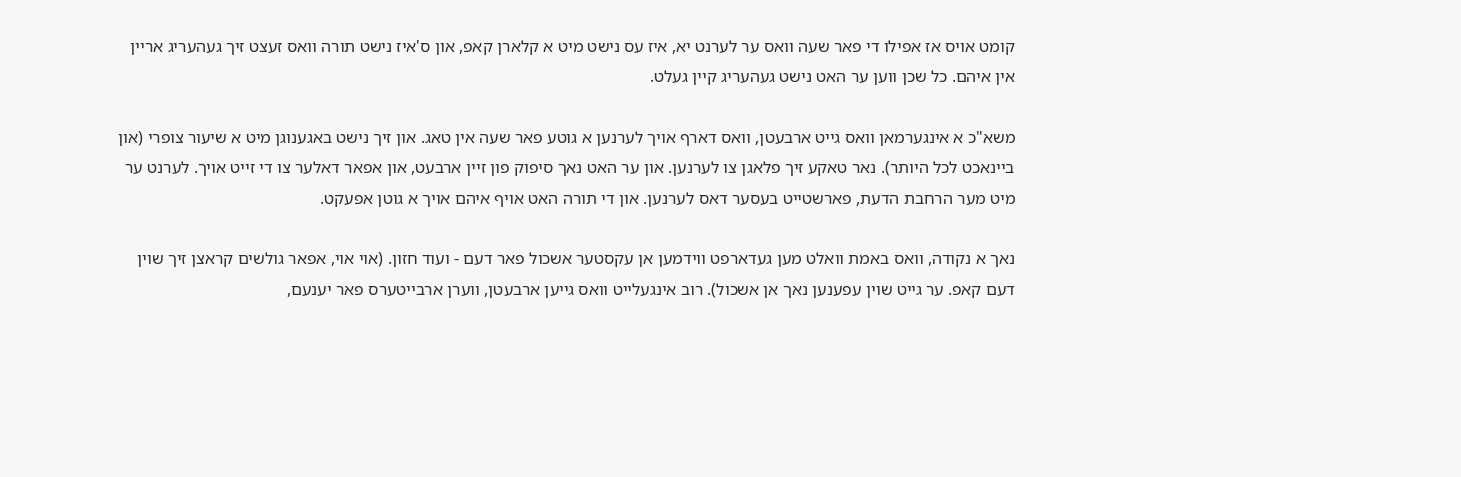קומט אויס אז אפילו די פאר שעה וואס ער לערנט יא, איז עס נישט מיט א קלארן קאפ, און ס'איז נישט תורה וואס זעצט זיך געהעריג אריין אין איהם. כל שכן ווען ער האט נישט געהעריג קיין געלט.

משא"כ א אינגערמאן וואס גייט ארבעטן, וואס דארף אויך לערנען א גוטע פאר שעה אין טאג. און זיך נישט באגענוגן מיט א שיעור צופרי (און ביינאכט לכל היותר). נאר טאקע זיך פלאגן צו לערנען. און ער האט נאך סיפוק פון זיין ארבעט, און אפאר דאלער צו די זייט אויך. לערנט ער מיט מער הרחבת הדעת, פארשטייט בעסער דאס לערנען. און די תורה האט אויף איהם אויך א גוטן אפעקט.

נאך א נקודה, וואס באמת וואלט מען געדארפט ווידמען אן עקסטער אשכול פאר דעם - ועוד חזון. (אוי אוי, אפאר גולשים קראצן זיך שוין דעם קאפ. ער גייט שוין עפענען נאך אן אשכול). רוב אינגעלייט וואס גייען ארבעטן, ווערן ארבייטערס פאר יענעם,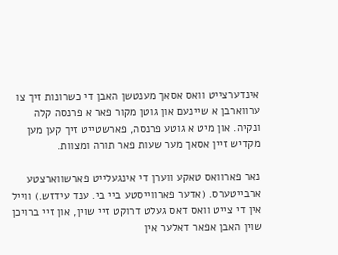אינדערצייט וואס אסאך מענטשן האבן די כשרונות זיך צו ערווארבן א שיינעם און גוטן מקור פאר א פרנסה קלה ונקיה. און מיט א גוטע פרנסה, פארשטייט זיך קען מען מקדיש זיין אסאך מער שעות פאר תורה ומצוות.

נאר פארוואס טאקע ווערן די אינגעלייט פארשווארצטע ארבייטערס. (אדער פארווייסטע ביי בי. ענד עידזש.) ווייל אין די צייט וואס דאס געלט דרוקט זיי שוין, און זיי ברויכן שוין האבן אפאר דאלער אין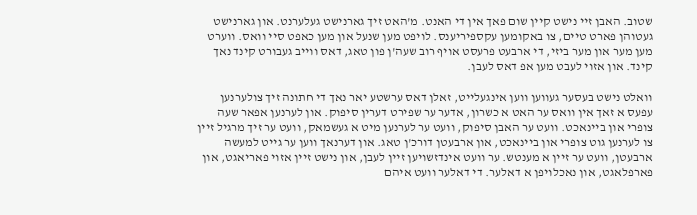שטוב. האבן זיי נישט קיין שום פאך אין די האנט. מ'האט זיך גארנישט געלערנט. און גארנישט געטוהן פארט טיים, צו באקומען עקספיריענס. לויפט מען שנעל און מען כאפט סיי וואס. ווערט מען מער און מער ביזי, די ארבעט פרעסט אויף רוב שעה'ן פון טאג, דאס ווייב געבורט קינד נאך קינד. און אזוי לעבט מען אפ דאס לעבן.

וואלט נישט בעסער געווען ווען אינגעלייט, זאלן דאס ערשטע יאר נאך די חתונה זיך צולערנען עפעס א זאך אין וואס ער האט א כשרון, אדער ער שפירט דערין סיפוק. און לערנען אפאר שעה צופרי און ביינאכט. וועט ער האבן סיפוק, וועט ער לערנען מיט א געשמאק, וועט ער זיך מרגיל זיין צו לערנען גוט צופרי און ביינאכט, און ארבעטן דורכ'ן טאג. און דערנאך ווען ער גייט למעשה ארבעטן, וועט ער זיין א מענטש. ער וועט אינדזשויען זיין לעבן, און נישט זיין אזוי פאריאגט, און פארפלאגט, און נאכלויפן א דאלער. די דאלער וועט איהם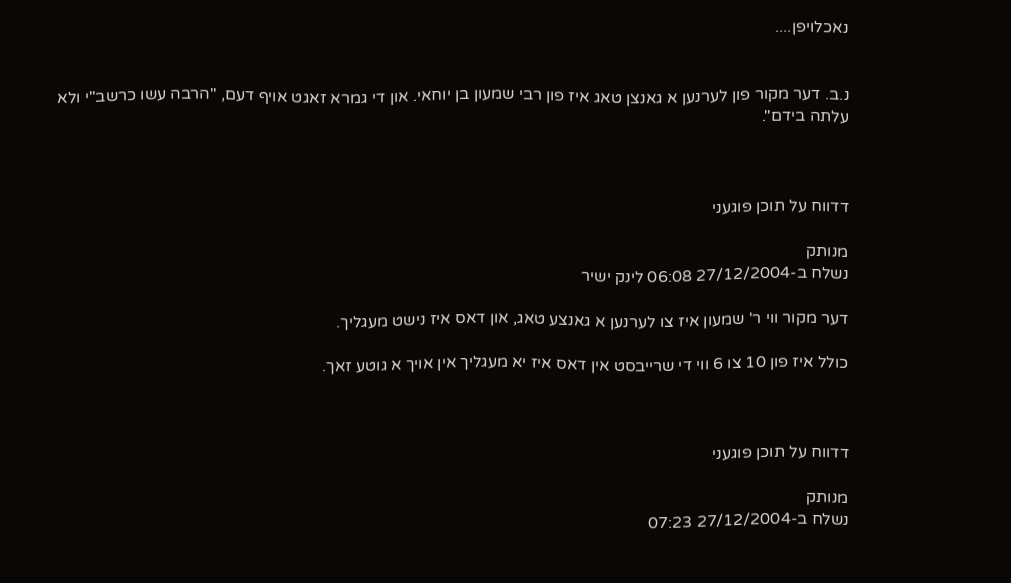נאכלויפן....


נ.ב. דער מקור פון לערנען א גאנצן טאג איז פון רבי שמעון בן יוחאי. און די גמרא זאגט אויף דעם, "הרבה עשו כרשב"י ולא עלתה בידם".



דדווח על תוכן פוגעני

מנותק
נשלח ב-27/12/2004 06:08 לינק ישיר

דער מקור ווי ר' שמעון איז צו לערנען א גאנצע טאג, און דאס איז נישט מעגליך.

כולל איז פון 10 צו 6 ווי די שרייבסט אין דאס איז יא מעגליך אין אויך א גוטע זאך.



דדווח על תוכן פוגעני

מנותק
נשלח ב-27/12/2004 07:23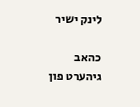לינק ישיר

כהאב גיהערט פון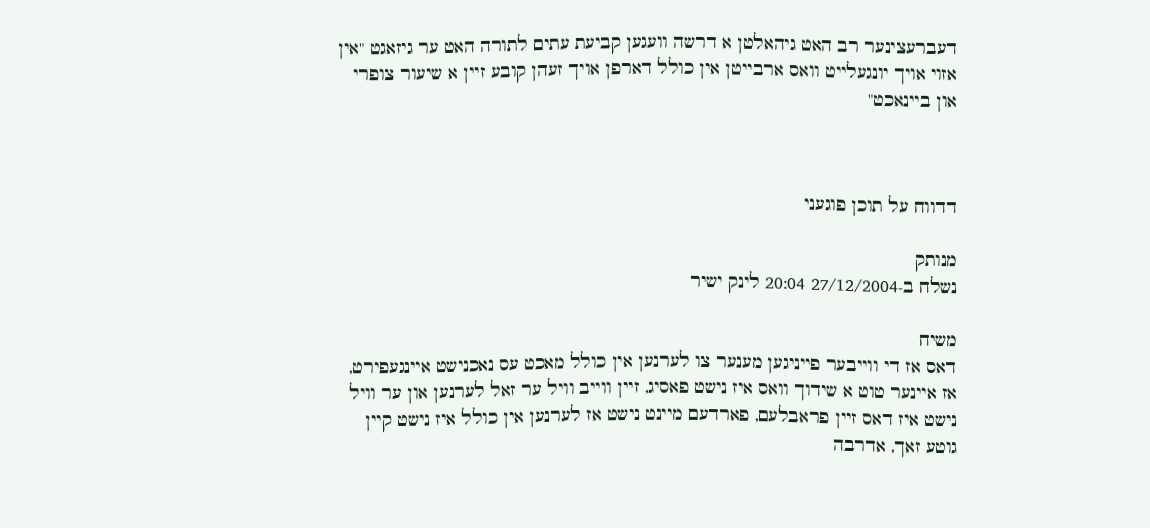דעברעצינער רב האט גיהאלטן א דרשה וועגען קביעת עתים לתורה האט ער גיזאגט "אין אזוי אויך יונגעלייט וואס ארבייטן אין כולל דארפן אויך זעהן קובע זיין א שיעור צופרי און ביינאכט"



דדווח על תוכן פוגעני

מנותק
נשלח ב-27/12/2004 20:04 לינק ישיר

משיח
דאס אז די ווייבער פייניגען מענער צו לערנען אין כולל מאכט עס נאכנישט איינגעפירט, אז איינער טוט א שידוך וואס איז נישט פאסיג, זיין ווייב וויל ער זאל לערנען און ער וויל נישט איז דאס זיין פראבלעם, פארדעם מיינט נישט אז לערנען אין כולל איז נישט קיין גוטע זאך, אדרבה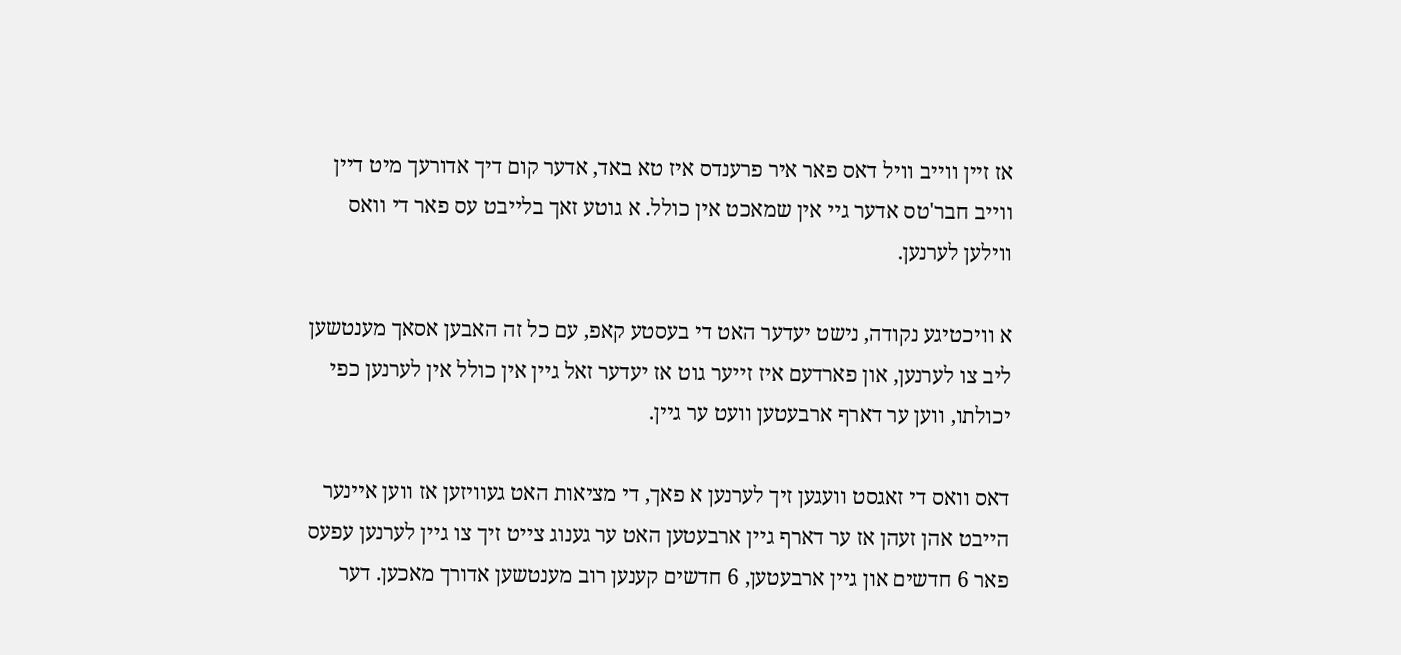אז זיין ווייב וויל דאס פאר איר פרענדס איז טא באד, אדער קום דיך אדורעך מיט דיין ווייב חבר'טס אדער גיי אין שמאכט אין כולל. א גוטע זאך בלייבט עס פאר די וואס ווילען לערנען.

א וויכטיגע נקודה, נישט יעדער האט די בעסטע קאפ, עם כל זה האבען אסאך מענטשען ליב צו לערנען, און פארדעם איז זייער גוט אז יעדער זאל גיין אין כולל אין לערנען כפי יכולתו, ווען ער דארף ארבעטען וועט ער גיין.

דאס וואס די זאגסט וועגען זיך לערנען א פאך, די מציאות האט געוויזען אז ווען איינער הייבט אהן זעהן אז ער דארף גיין ארבעטען האט ער גענוג צייט זיך צו גיין לערנען עפעס פאר 6 חדשים און גיין ארבעטען, 6 חדשים קענען רוב מענטשען אדורך מאכען. דער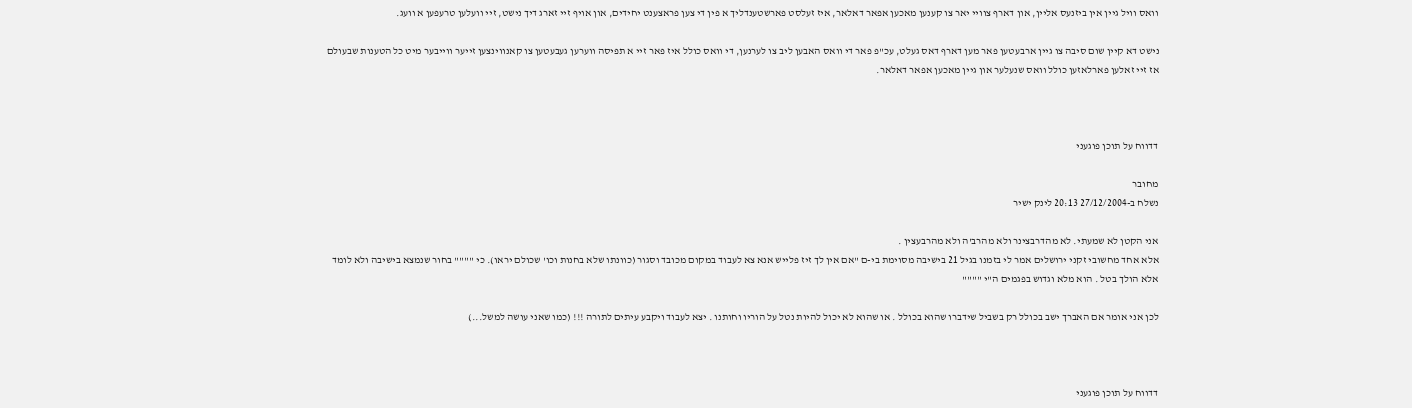וואס וויל גיין אין ביזנעס אליין, און דארף צוויי יאר צו קענען מאכען אפאר דאלאר, איז זעלסט פארשטענדליך א פין די צען פראצענט יחידים, און אויף זיי זארג דיך נישט, זיי וועלען טרעפען א וועג.

נישט דא קיין שום סיבה צו גיין ארבעטען פאר מען דארף דאס געלט, עכ"פ פאר די וואס האבען ליב צו לערנען, די וואס כולל איז פאר זיי א תפיסה ווערען געבעטען צו קאנווינצען זייער ווייבער מיט כל הטענות שבעולם אז זיי זאלען פארלאזען כולל וואס שנעלער און גיין מאכען אפאר דאלאר.



דדווח על תוכן פוגעני

מחובר
נשלח ב-27/12/2004 20:13 לינק ישיר

אני הקטן לא שמעתי. לא מהדרבצינר ולא מהרב'ה ולא מהרבעצין .
אלא אחד מחשובי זקני ירושלים אמר לי בזמנו בגיל 21 בישיבה מסוימת בי-ם "אם אין לך זיז פלייש אנא צא לעבוד במקום מכובד וסגור (כוונתו שלא בחנות וכו' שכולם יראו). כי """" בחור שנמצא בישיבה ולא לומד אלא הולך בטל . הוא מלא וגדוש בפגמים ה"י """"

לכן אני אומר אם האברך ישב בכולל רק בשביל שידברו שהוא בכולל . או שהוא לא יכול להיות נטל על הוריו וחותנו . יצא לעבוד ויקבע עיתים לתורה !!! (כמו שאני עושה למשל...)



דדווח על תוכן פוגעני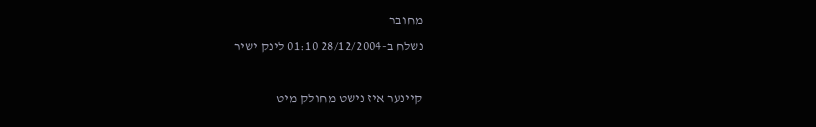מחובר
נשלח ב-28/12/2004 01:10 לינק ישיר

קיינער איז נישט מחולק מיט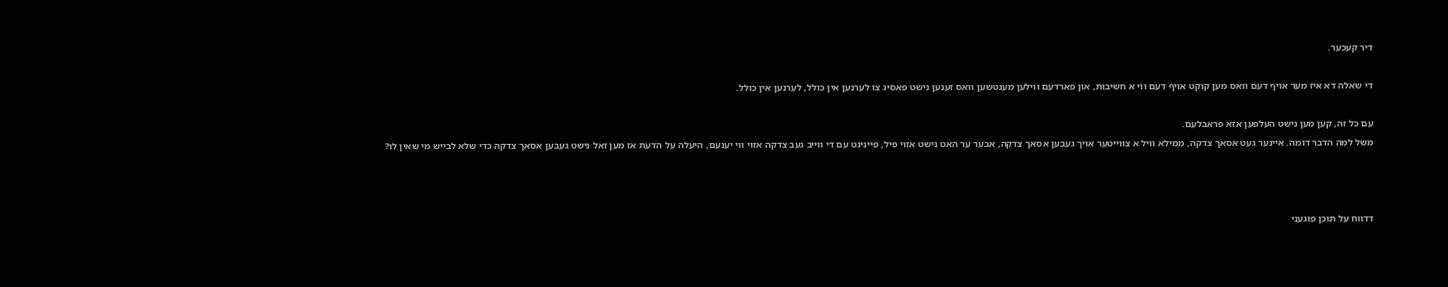דיר קעכער.

די שאלה דא איז מער אויף דעם וואס מען קוקט אויף דעם ווי א חשיבות, און פארדעם ווילען מענטשען וואס זענען נישט פאסיג צו לערנען אין כולל, לערנען אין כולל.

עם כל זה, קען מען נישט העלפען אזא פראבלעם.
משל למה הדבר דומה. איינער געט אסאך צדקה, ממילא וויל א צווייטער אויך געבען אסאך צדקה, אבער ער האט נישט אזוי פיל, פייניגט עם די ווייב געב צדקה אזוי ווי יענעם, היעלה על הדעת אז מען זאל נישט געבען אסאך צדקה כדי שלא לבייש מי שאין לו?



דדווח על תוכן פוגעני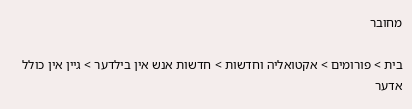מחובר

בית > פורומים > אקטואליה וחדשות > חדשות אנש אין בילדער > גיין אין כולל אדער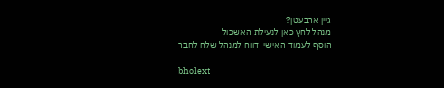גיין ארבעטן?
מנהל לחץ כאן לנעילת האשכול
הוסף לעמוד האישי  דווח למנהל שלח לחבר

bholext